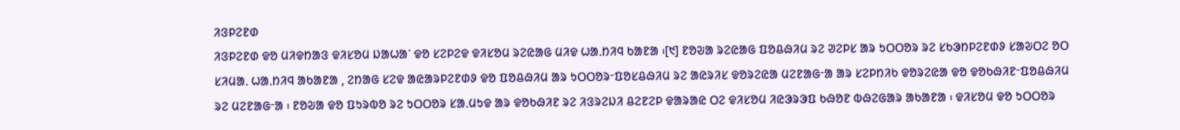ᱤᱝᱞᱮᱱᱰ
ᱤᱝᱞᱮᱱᱰ ᱫᱚ ᱢᱤᱫᱴᱟᱝ ᱫᱤᱥᱚᱢ ᱡᱟᱦᱟᱸ ᱫᱚ ᱥᱮᱞᱮᱫ ᱫᱤᱥᱚᱢ ᱨᱮᱭᱟᱜ ᱢᱤᱫ ᱦᱟᱹᱴᱤᱧ ᱠᱟᱱᱟ ᱾[᱑] ᱱᱚᱶᱟ ᱨᱮᱭᱟᱜ ᱯᱚᱪᱷᱤᱢ ᱨᱮ ᱣᱮᱞᱥ ᱟᱨ ᱩᱛᱛᱚᱨ ᱨᱮ ᱥᱠᱳᱴᱞᱮᱱᱰᱽ ᱥᱟᱶᱛᱮ ᱚᱛ ᱥᱤᱢᱟᱹ ᱦᱟᱹᱴᱤᱧ ᱟᱠᱟᱱᱟ , ᱮᱴᱟᱜ ᱥᱮᱫ ᱟᱭᱟᱨᱞᱮᱱᱰᱽ ᱫᱚ ᱯᱚᱪᱷᱤᱢ ᱟᱨ ᱩᱛᱛᱚᱨᱼᱯᱚᱥᱪᱷᱤᱢ ᱨᱮ ᱟᱭᱨᱤᱥ ᱫᱚᱨᱮᱭᱟ ᱢᱮᱱᱟᱜᱼᱟ ᱟᱨ ᱥᱮᱞᱴᱤᱠ ᱫᱚᱨᱮᱭᱟ ᱫᱚ ᱫᱚᱠᱷᱤᱱᱼᱯᱚᱪᱷᱤᱢ ᱨᱮ ᱢᱮᱱᱟᱜᱼᱟ ᱾ ᱱᱚᱶᱟ ᱫᱚ ᱯᱩᱨᱵᱚ ᱨᱮ ᱩᱛᱛᱚᱨ ᱥᱟᱹᱢᱩᱫ ᱟᱨ ᱫᱚᱠᱷᱤᱱ ᱨᱮ ᱤᱝᱨᱮᱡᱤ ᱪᱮᱱᱮᱞ ᱫᱟᱨᱟᱭ ᱛᱮ ᱫᱤᱥᱚᱢ ᱤᱭᱳᱨᱳᱯ ᱠᱷᱚᱱ ᱵᱷᱮᱜᱟᱨ ᱟᱠᱟᱱᱟ ᱾ ᱫᱤᱥᱚᱢ ᱫᱚ ᱩᱛᱛᱚᱨ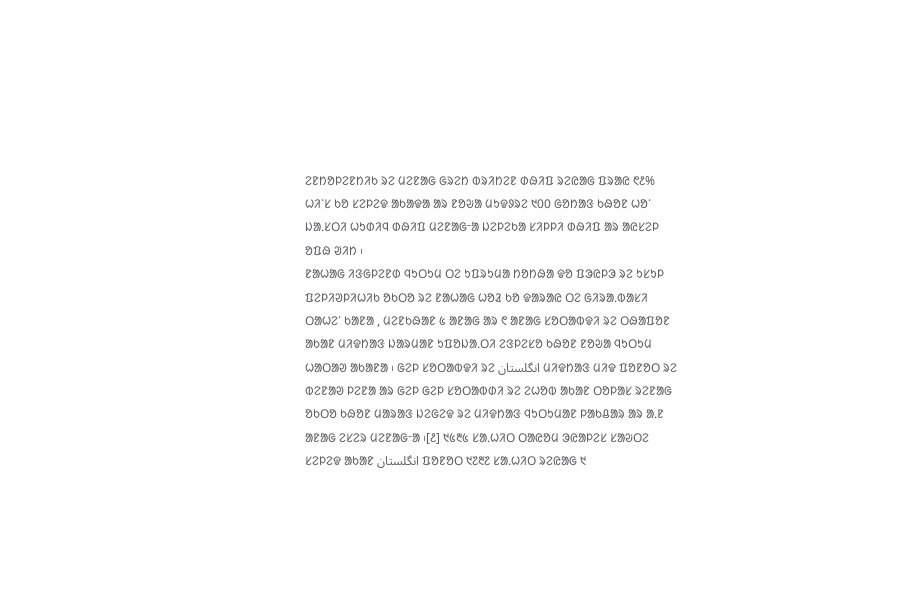ᱮᱱᱴᱚᱞᱮᱱᱴᱤᱠ ᱨᱮ ᱢᱮᱱᱟᱜ ᱜᱨᱮᱴ ᱵᱨᱤᱴᱮᱱ ᱰᱷᱤᱯ ᱨᱮᱭᱟᱜ ᱯᱨᱟᱭ ᱖᱒% ᱦᱤᱸᱥ ᱠᱚ ᱥᱮᱞᱮᱫ ᱟᱠᱟᱫᱟ ᱟᱨ ᱱᱚᱶᱟ ᱢᱩᱫᱽᱨᱮ ᱑᱐᱐ ᱜᱚᱴᱟᱝ ᱠᱷᱚᱱ ᱦᱚᱸ ᱡᱟᱹᱥᱛᱤ ᱦᱩᱰᱤᱧ ᱰᱷᱤᱯ ᱢᱮᱱᱟᱜᱼᱟ ᱡᱮᱞᱮᱠᱟ ᱥᱤᱞᱞᱤ ᱰᱷᱤᱯ ᱟᱨ ᱟᱭᱥᱮᱞ ᱚᱯᱷ ᱣᱤᱴ ᱾
ᱱᱟᱦᱟᱜ ᱤᱝᱜᱞᱮᱱᱰ ᱧᱩᱛᱩᱢ ᱛᱮ ᱩᱯᱨᱩᱢᱟ ᱴᱚᱴᱷᱟ ᱫᱚ ᱯᱳᱭᱞᱳ ᱨᱮ ᱩᱥᱩᱞ ᱯᱮᱞᱤᱣᱞᱤᱦᱤᱠ ᱚᱠᱛᱚ ᱨᱮ ᱱᱟᱦᱟᱜ ᱦᱚᱲ ᱠᱚ ᱫᱟᱨᱟᱭ ᱛᱮ ᱜᱤᱨᱟᱹᱵᱟᱥᱤ ᱛᱟᱦᱮᱸ ᱠᱟᱱᱟ , ᱢᱮᱱᱠᱷᱟᱱ ᱕ ᱟᱱᱟᱜ ᱟᱨ ᱖ ᱟᱱᱟᱜ ᱥᱚᱛᱟᱵᱫᱤ ᱨᱮ ᱛᱷᱟᱯᱚᱱ ᱟᱠᱟᱱ ᱢᱤᱫᱴᱟᱝ ᱡᱟᱨᱢᱟᱱ ᱩᱯᱚᱡᱟᱹᱛᱤ ᱮᱝᱞᱮᱥᱚ ᱠᱷᱚᱱ ᱱᱚᱶᱟ ᱧᱩᱛᱩᱢ ᱦᱟᱛᱟᱣ ᱟᱠᱟᱱᱟ ᱾ ᱜᱮᱞ ᱥᱚᱛᱟᱵᱫᱤ ᱨᱮ انگلستان ᱢᱤᱫᱴᱟᱝ ᱢᱤᱫ ᱯᱚᱱᱚᱛ ᱨᱮ ᱵᱮᱱᱟᱣ ᱞᱮᱱᱟ ᱟᱨ ᱜᱮᱞ ᱜᱮᱞ ᱥᱚᱛᱟᱵᱰᱤ ᱨᱮ ᱮᱦᱚᱵ ᱟᱠᱟᱱ ᱛᱚᱞᱟᱥ ᱨᱮᱱᱟᱜ ᱚᱠᱛᱚ ᱠᱷᱚᱱ ᱢᱟᱨᱟᱝ ᱡᱮᱜᱮᱫ ᱨᱮ ᱢᱤᱫᱴᱟᱝ ᱧᱩᱛᱩᱢᱟᱱ ᱞᱟᱠᱪᱟᱨ ᱟᱨ ᱟᱹᱱ ᱟᱱᱟᱜ ᱮᱥᱮᱨ ᱢᱮᱱᱟᱜᱼᱟ ᱾[᱒] ᱑᱕᱓᱕ ᱥᱟᱹᱦᱤᱛ ᱛᱟᱭᱚᱢ ᱳᱭᱟᱞᱮᱥ ᱥᱟᱶᱛᱮ ᱥᱮᱞᱮᱫ ᱟᱠᱟᱱ انگلستان ᱯᱚᱱᱚᱛ ᱑᱗᱓᱗ ᱥᱟᱹᱦᱤᱛ ᱨᱮᱭᱟᱜ ᱑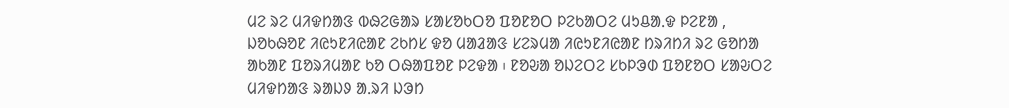ᱢᱮ ᱨᱮ ᱢᱤᱫᱴᱟᱝ ᱵᱷᱮᱜᱟᱨ ᱥᱟᱥᱚᱠᱛᱚ ᱯᱚᱱᱚᱛ ᱞᱮᱠᱟᱛᱮ ᱢᱩᱪᱟᱹᱫ ᱞᱮᱱᱟ , ᱡᱚᱠᱷᱚᱱ ᱤᱭᱩᱱᱤᱭᱟᱱ ᱮᱠᱴᱥ ᱫᱚ ᱢᱟᱲᱟᱝ ᱥᱮᱨᱢᱟ ᱤᱭᱩᱱᱤᱭᱟᱱ ᱴᱨᱤᱴᱤ ᱨᱮ ᱜᱚᱴᱟ ᱟᱠᱟᱱ ᱯᱚᱨᱤᱢᱟᱱ ᱠᱚ ᱛᱷᱟᱯᱚᱱ ᱞᱮᱫᱟ ᱾ ᱱᱚᱶᱟ ᱚᱡᱮᱛᱮ ᱥᱠᱞᱳᱰ ᱯᱚᱱᱚᱛ ᱥᱟᱶᱛᱮ ᱢᱤᱫᱴᱟᱝ ᱨᱟᱡᱽ ᱟᱹᱨᱤ ᱡᱳᱴ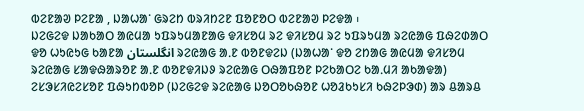ᱵᱮᱱᱟᱣ ᱞᱮᱱᱟ , ᱡᱟᱦᱟᱸ ᱜᱨᱮᱴ ᱵᱨᱤᱴᱮᱱ ᱯᱚᱱᱚᱛ ᱵᱮᱱᱟᱣ ᱞᱮᱫᱟ ᱾
ᱡᱮᱜᱮᱫ ᱡᱟᱠᱟᱛ ᱟᱭᱢᱟ ᱩᱯᱨᱩᱢᱟᱱᱟᱜ ᱫᱤᱥᱚᱢ ᱨᱮ ᱫᱤᱥᱚᱢ ᱨᱮ ᱩᱯᱨᱩᱢᱟ ᱨᱮᱭᱟᱜ ᱯᱷᱮᱰᱟᱛ ᱫᱚ ᱦᱩᱭᱩᱜ ᱠᱟᱱᱟ انگلستان ᱨᱮᱭᱟᱜ ᱟᱹᱱ ᱵᱚᱱᱫᱮᱡ (ᱡᱟᱦᱟᱸ ᱫᱚ ᱮᱴᱟᱜ ᱟᱭᱢᱟ ᱫᱤᱥᱚᱢ ᱨᱮᱭᱟᱜ ᱥᱟᱫᱷᱟᱨᱚᱱ ᱟᱹᱱ ᱵᱚᱱᱫᱤᱡᱽ ᱨᱮᱭᱟᱜ ᱛᱷᱟᱯᱚᱱ ᱞᱮᱠᱟᱛᱮ ᱠᱟᱹᱢᱤ ᱟᱠᱟᱫᱟ) ᱮᱥᱳᱥᱤᱭᱮᱥᱚᱱ ᱯᱷᱩᱴᱵᱚᱞ (ᱡᱮᱜᱮᱫ ᱨᱮᱭᱟᱜ ᱡᱚᱛᱚᱠᱷᱚᱱ ᱦᱚᱲᱠᱩᱥᱤ ᱠᱷᱮᱞᱳᱰ) ᱟᱨ ᱪᱟᱨᱪ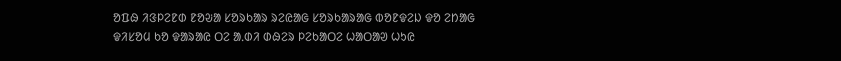ᱚᱯᱷ ᱤᱝᱞᱮᱱᱰ ᱱᱚᱶᱟ ᱥᱚᱨᱠᱟᱨ ᱨᱮᱭᱟᱜ ᱥᱚᱨᱠᱟᱨᱟᱜ ᱵᱚᱱᱫᱮᱡ ᱫᱚ ᱮᱴᱟᱜ ᱫᱤᱥᱚᱢ ᱠᱚ ᱫᱟᱨᱟᱭ ᱛᱮ ᱟᱹᱰᱤ ᱰᱷᱮᱨ ᱞᱮᱠᱟᱛᱮ ᱦᱟᱛᱟᱣ ᱦᱩᱭ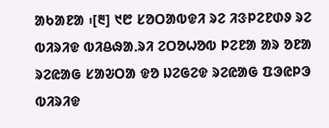ᱟᱠᱟᱱᱟ ᱾[᱓] ᱑᱘ ᱥᱚᱛᱟᱵᱫᱤ ᱨᱮ ᱤᱝᱞᱮᱱᱰᱽ ᱨᱮ ᱵᱤᱨᱤᱫ ᱵᱤᱪᱷᱟᱹᱨᱤ ᱮᱛᱚᱦᱚᱵ ᱞᱮᱱᱟ ᱟᱨ ᱚᱱᱟ ᱨᱮᱭᱟᱜ ᱥᱟᱶᱛᱟ ᱫᱚ ᱡᱮᱜᱮᱫ ᱨᱮᱭᱟᱜ ᱯᱳᱭᱞᱳ ᱵᱤᱨᱤᱫ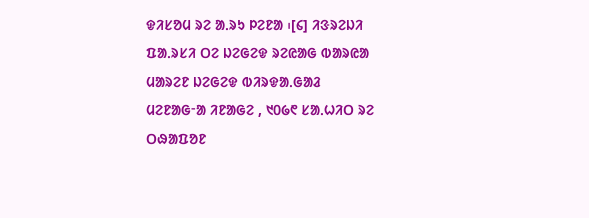ᱫᱤᱥᱚᱢ ᱨᱮ ᱟᱹᱨᱩ ᱞᱮᱱᱟ ᱾[᱔] ᱤᱝᱨᱮᱡᱤ ᱯᱟᱹᱨᱥᱤ ᱛᱮ ᱡᱮᱜᱮᱫ ᱨᱮᱭᱟᱜ ᱵᱟᱨᱭᱟ ᱢᱟᱨᱮᱱ ᱡᱮᱜᱮᱫ ᱵᱤᱨᱫᱟᱹᱜᱟᱲ ᱢᱮᱱᱟᱜᱼᱟ ᱤᱱᱟᱜᱮ , ᱑᱐᱙᱖ ᱥᱟᱹᱦᱤᱛ ᱨᱮ ᱛᱷᱟᱯᱚᱱ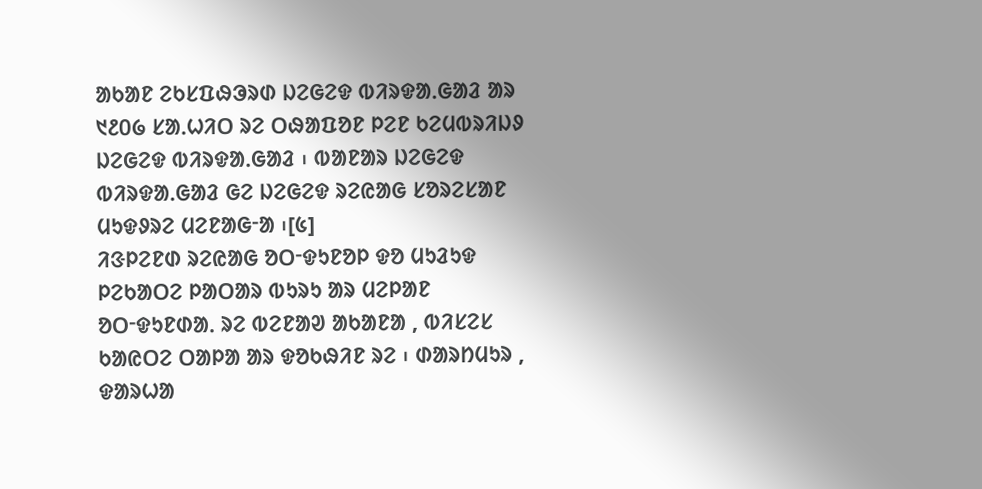ᱟᱠᱟᱱ ᱮᱠᱥᱯᱷᱳᱨᱰ ᱡᱮᱜᱮᱫ ᱵᱤᱨᱫᱟᱹᱜᱟᱲ ᱟᱨ ᱑᱒᱐᱙ ᱥᱟᱹᱦᱤᱛ ᱨᱮ ᱛᱷᱟᱯᱚᱱ ᱞᱮᱱ ᱠᱮᱢᱵᱨᱤᱡᱽ ᱡᱮᱜᱮᱫ ᱵᱤᱨᱫᱟᱹᱜᱟᱲ ᱾ ᱵᱟᱱᱟᱨ ᱡᱮᱜᱮᱫ ᱵᱤᱨᱫᱟᱹᱜᱟᱲ ᱜᱮ ᱡᱮᱜᱮᱫ ᱨᱮᱭᱟᱜ ᱥᱚᱨᱮᱥᱟᱱ ᱢᱩᱫᱽᱨᱮ ᱢᱮᱱᱟᱜᱼᱟ ᱾[᱕]
ᱤᱝᱞᱮᱱᱰ ᱨᱮᱭᱟᱜ ᱚᱛᱼᱫᱩᱱᱚᱞ ᱫᱚ ᱢᱩᱲᱩᱫ ᱞᱮᱠᱟᱛᱮ ᱞᱟᱛᱟᱨ ᱵᱩᱨᱩ ᱟᱨ ᱢᱮᱞᱟᱱ ᱚᱛᱼᱫᱩᱱᱰᱟᱹ ᱨᱮ ᱵᱮᱱᱟᱣ ᱟᱠᱟᱱᱟ , ᱵᱤᱥᱮᱥ ᱠᱟᱭᱛᱮ ᱛᱟᱞᱟ ᱟᱨ ᱫᱚᱠᱷᱤᱱ ᱨᱮ ᱾ ᱰᱟᱨᱴᱢᱩᱨ , ᱫᱟᱨᱦᱟ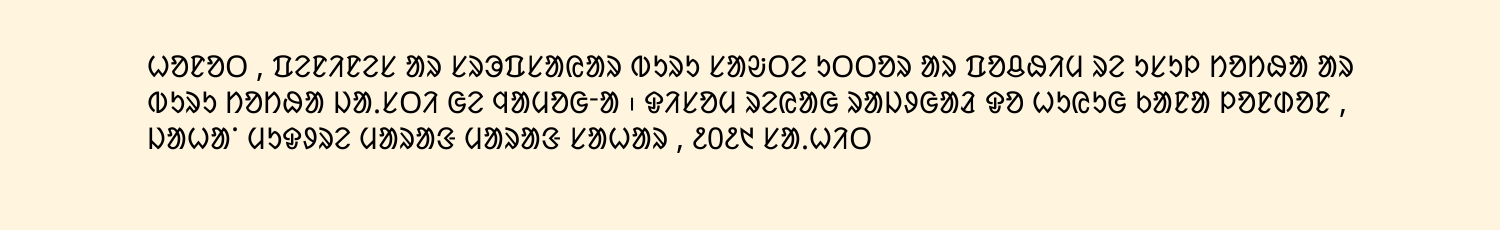ᱦᱚᱱᱚᱛ , ᱯᱮᱱᱤᱱᱮᱥ ᱟᱨ ᱥᱨᱳᱯᱥᱟᱭᱟᱨ ᱵᱩᱨᱩ ᱥᱟᱶᱛᱮ ᱩᱛᱛᱚᱨ ᱟᱨ ᱯᱚᱪᱷᱤᱢ ᱨᱮ ᱩᱥᱩᱞ ᱴᱚᱴᱷᱟ ᱟᱨ ᱵᱩᱨᱩ ᱴᱚᱴᱷᱟ ᱡᱟᱹᱥᱛᱤ ᱜᱮ ᱧᱟᱢᱚᱜᱼᱟ ᱾ ᱫᱤᱥᱚᱢ ᱨᱮᱭᱟᱜ ᱨᱟᱡᱽᱜᱟᱲ ᱫᱚ ᱦᱩᱭᱩᱜ ᱠᱟᱱᱟ ᱞᱚᱱᱰᱚᱱ , ᱡᱟᱦᱟᱸ ᱢᱩᱫᱽᱨᱮ ᱢᱟᱨᱟᱝ ᱢᱟᱨᱟᱝ ᱥᱟᱦᱟᱨ , ᱒᱐᱒᱑ ᱥᱟᱹᱦᱤᱛ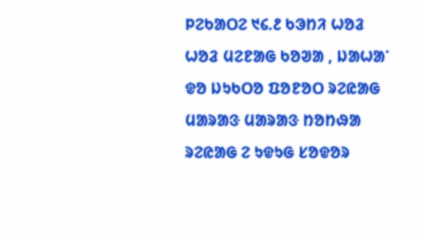ᱞᱮᱠᱟᱛᱮ ᱑᱔ᱹ᱒ ᱠᱳᱴᱤ ᱦᱚᱲ ᱦᱚᱲ ᱢᱮᱱᱟᱜ ᱠᱚᱣᱟ , ᱡᱟᱦᱟᱸ ᱫᱚ ᱡᱩᱠᱛᱚ ᱯᱚᱱᱚᱛ ᱨᱮᱭᱟᱜ ᱢᱟᱨᱟᱝ ᱢᱟᱨᱟᱝ ᱴᱚᱴᱷᱟ ᱨᱮᱭᱟᱜ ᱮ ᱩᱫᱩᱜ ᱥᱚᱫᱚᱨ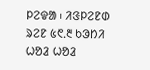ᱞᱮᱫᱟ ᱾ ᱤᱝᱞᱮᱱᱰ ᱨᱮᱱ ᱕᱖ᱹ᱓ ᱠᱳᱴᱤ ᱦᱚᱲ ᱦᱚᱲ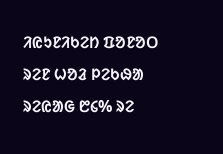ᱤᱭᱩᱱᱤᱠᱮᱴ ᱯᱚᱱᱚᱛ ᱨᱮᱱ ᱦᱚᱲ ᱞᱮᱠᱷᱟ ᱨᱮᱭᱟᱜ ᱘᱔% ᱨᱮ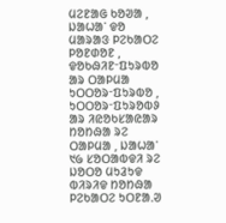ᱢᱮᱱᱟᱜ ᱠᱚᱣᱟ , ᱡᱟᱦᱟᱸ ᱫᱚ ᱢᱟᱨᱟᱝ ᱞᱮᱠᱟᱛᱮ ᱞᱚᱱᱰᱚᱱ , ᱫᱚᱠᱷᱤᱱᱼᱯᱩᱨᱵᱚ ᱟᱨ ᱛᱟᱞᱢᱟ ᱩᱛᱛᱚᱨᱼᱯᱩᱨᱵᱚ , ᱩᱛᱛᱚᱨᱼᱯᱩᱨᱚᱵᱽ ᱟᱨ ᱤᱭᱚᱠᱥᱟᱭᱟᱨ ᱴᱚᱴᱷᱟ ᱨᱮ ᱛᱟᱞᱢᱟ , ᱡᱟᱦᱟᱸ ᱑᱙ ᱥᱚᱛᱟᱵᱫᱤ ᱨᱮ ᱡᱚᱛᱚ ᱢᱩᱲᱩᱫ ᱵᱤᱨᱤᱫ ᱴᱚᱴᱷᱟ ᱞᱮᱠᱟᱛᱮ ᱩᱛᱱᱟᱹᱣ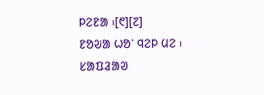ᱞᱮᱱᱟ ᱾[᱖][᱗]
ᱱᱚᱶᱟ ᱦᱚᱸ ᱧᱮᱞ ᱢᱮ ᱾
ᱥᱟᱯᱲᱟᱣ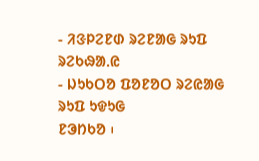- ᱤᱝᱞᱮᱱᱰ ᱨᱮᱱᱟᱜ ᱨᱩᱯ ᱨᱮᱠᱷᱟᱹᱭ
- ᱡᱩᱠᱛᱚ ᱯᱚᱱᱚᱛ ᱨᱮᱭᱟᱜ ᱨᱩᱯ ᱩᱫᱩᱜ
ᱱᱳᱴᱠᱚ ᱾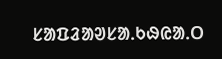ᱥᱟᱯᱲᱟᱣᱥᱟᱹᱠᱷᱭᱟᱹᱛ